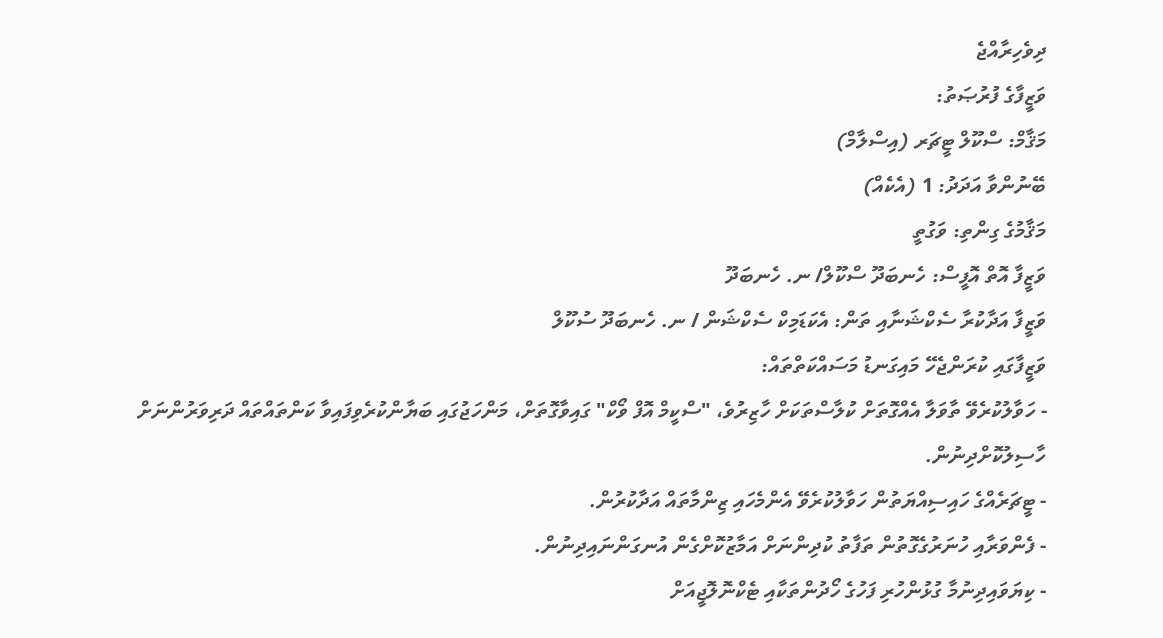ދިވެހިރާއްޖެ
ވަޒީފާގެ ފުރުޞަތު:
މަޤާމް: ސްކޫލް ޓީޗަރ (އިސްލާމް)
ބޭނުންވާ އަދަދު: 1 (އެކެއް)
މަޤާމުގެ ގިންތި: ވަގުތީ
ވަޒީފާ އޮތް އޮފީސް: ހެނބަދޫ ސްކޫލް/ ނ. ހެނބަދޫ
ވަޒީފާ އަދާކުރާ ސެކްޝަނާއި ތަން: އެކަޑަމިކް ސެކްޝަން / ނ. ހެނބަދޫ ސުކޫލް
ވަޒީފާގައި ކުރަންޖެހޭ މައިގަނޑު މަސައްކަތްތައް:
- ހަވާލުކުރެވޭ ތާވަލާ އެއްގޮތަށް ކުލާސްތަކަށް ހާޒިރުވެ، "ސްކީމް އޮފް ވޯކް" ގައިވާގޮތަށް، މަންހަޖުގައި ބަޔާންކުރެވިފައިވާ ކަންތައްތައް ދަރިވަރުންނަށް ހާސިލުކޮށްދިނުން.
- ޓީޗަރެއްގެ ހައިސިއްޔަތުން ހަވާލުކުރެވޭ އެންމެހައި ޒިންމާތައް އަދާކުރުން.
- ފެންވަރާއި ހުނަރުގެގޮތުން ތަފާތު ކުދިންނަށް އަމާޒުކޮށްގެން އުނގަންނައިދިނުން.
- ކިޔަވައިދިނުމާ ގުޅުންހުރި ފަހުގެ ހޯދުންތަކާއި ޓެކްނޮލޮޖީއަށް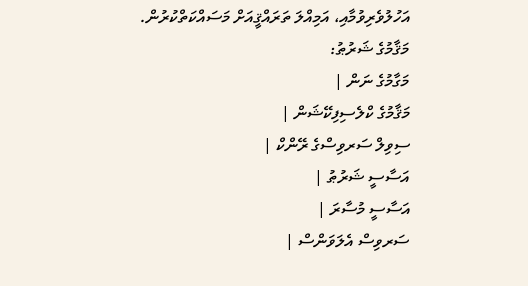އަހުލުވެރިވުމާއި، އަމިއްލަ ތަރައްޤީއަށް މަސައްކަތްކުރުން.
މަޤާމުގެ ޝަރުޠު:
މަގާމުގެ ނަން |
މަޤާމުގެ ކްލެސިފިކޭޝަން |
ސިވިލް ސަރވިސްގެ ރޭންކް |
އަސާސީ ޝަރުޠު |
އަސާސީ މުސާރަ |
ސަރވިސް އެލަވަންސް |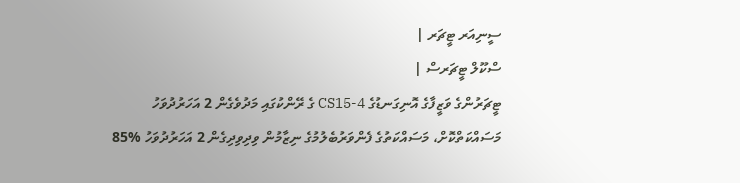ސީނިއަރ ޓީޗަރ |
ސްކޫލް ޓީޗަރސް |
ޓީޗަރުންގެ ވަޒީފާގެ އޮނިގަނޑުގެ CS15-4 ގެ ރޭންކުގައި މަދުވެގެން 2 އަހަރުދުވަހު މަސައްކަތްކޮށް، މަސައްކަތުގެ ފެންވަރުބެލުމުގެ ނިޒާމުން ވިދިވިދިގެން 2 އަހަރުދުވަހު %85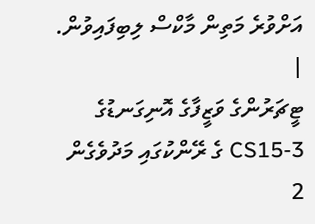އަށްވުރެ މަތިން މާކްސް ލިބިފައިވުން. |
ޓީޗަރުންގެ ވަޒީފާގެ އޮނިގަނޑުގެ CS15-3 ގެ ރޭންކުގައި މަދުވެގެން 2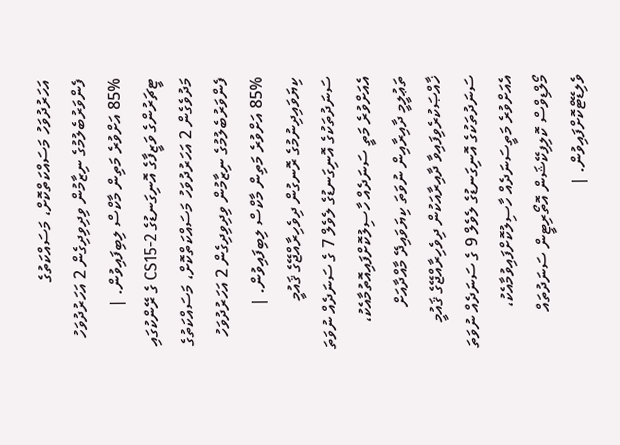އަހަރުދުވަހު މަސައްކަތްކޮށް، މަސައްކަތުގެ ފެންވަރުބެލުމުގެ ނިޒާމުން ވިދިވިދިގެން 2 އަހަރުދުވަހު %85 އަށްވުރެ މަތިން މާކްސް ލިބިފައިވުން. |
ޓީޗަރުންގެ ވަޒީފާގެ އޮނިގަނޑުގެ CS15-2 ގެ ރޭންކުގައި މަދުވެގެން 2 އަހަރުދުވަހު މަސައްކަތްކޮށް، މަސައްކަތުގެ ފެންވަރުބެލުމުގެ ނިޒާމުން ވިދިވިދިގެން 2 އަހަރުދުވަހު %85 އަށްވުރެ މަތިން މާކްސް ލިބިފައިވުން. |
ކިޔަވައިދިނުމުގެ ރޮނގުން ދިވެހިރާއްޖޭގެ ޤައުމީ ސަނަދުތަކުގެ އޮނިގަނޑުގެ ލެވެލް 7 ގެ ސަނަދެއް ނުވަތަ އެއަށްވުރެ މަތީ ސަނަދެއް ހާސިލުކޮށްފައިއޮތުމާއެކު، ތަޢުލީމީ ދާއިރާއިން ނުވަތަ ކިޔަވައިދޭ މާއްދާއަށް ޚާއްޞަކުރެވިފައިވާ ދާއިރާއަކުން ދިވެހިރާއްޖޭގެ ޤައުމީ ސަނަދުތަކުގެ އޮނިގަނޑުގެ ލެވެލް 9 ގެ ސަނަދެއް ނުވަތަ އެއަށްވުރެ މަތީސަނަދެއް ހާސިލުކޮށްފައިވުމާއެކު، މޯލްޑިވްސް ކޮލިފިކޭޝަން އޮތޯރިޓީން ސަނަދުތައް ވެލިޑޭޓްކޮށްފައިވުން. |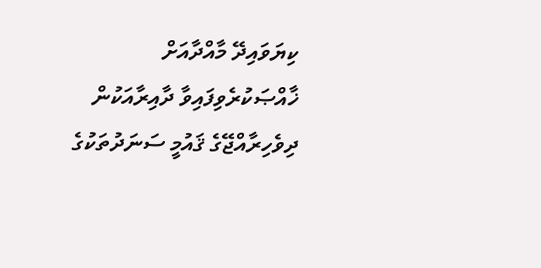ކިޔަވައިދޭ މާއްދާއަށް ޚާއްޞަކުރެވިފައިވާ ދާއިރާއަކުން ދިވެހިރާއްޖޭގެ ޤައުމީ ސަނަދުތަކުގެ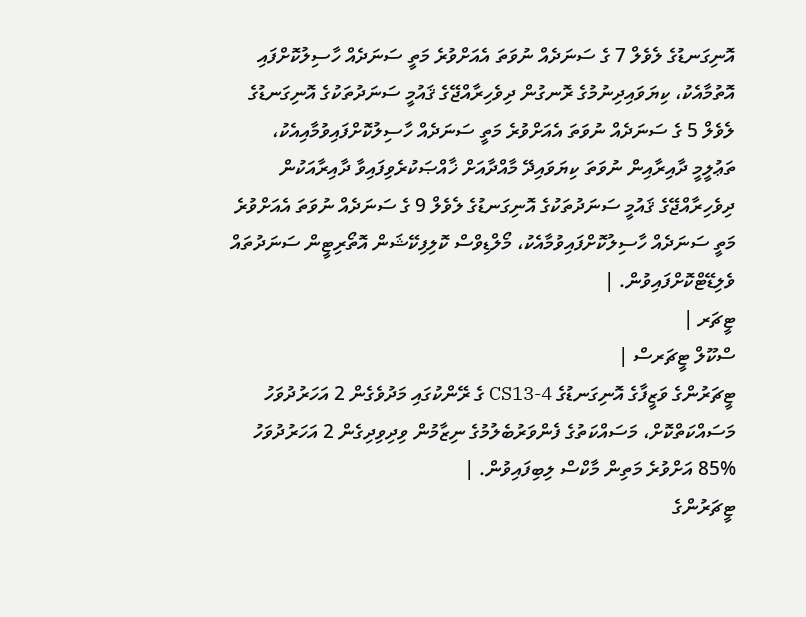އޮނިގަނޑުގެ ލެވެލް 7 ގެ ސަނަދެއް ނުވަތަ އެއަށްވުރެ މަތީ ސަނަދެއް ހާސިލުކޮށްފައި އޮތުމާއެކު، ކިޔަވައިދިނުމުގެ ރޮނގުން ދިވެހިރާއްޖޭގެ ޤައުމީ ސަނަދުތަކުގެ އޮނިގަނޑުގެ ލެވެލް 5 ގެ ސަނަދެއް ނުވަތަ އެއަށްވުރެ މަތީ ސަނަދެއް ހާސިލުކޮށްފައިވުމާއިއެކު، ތަޢުލީމީ ދާއިރާއިން ނުވަތަ ކިޔަވައިދޭ މާއްދާއަށް ޚާއްޞަކުރެވިފައިވާ ދާއިރާއަކުން ދިވެހިރާއްޖޭގެ ޤައުމީ ސަނަދުތަކުގެ އޮނިގަނޑުގެ ލެވެލް 9 ގެ ސަނަދެއް ނުވަތަ އެއަށްވުރެ މަތީ ސަނަދެއް ހާސިލުކޮށްފައިވުމާއެކު، މޯލްޑިވްސް ކޮލިފިކޭޝަން އޮތޯރިޓީން ސަނަދުތައް ވެލިޑޭޓްކޮށްފައިވުން. |
ޓީޗަރ |
ސްކޫލް ޓީޗަރސް |
ޓީޗަރުންގެ ވަޒީފާގެ އޮނިގަނޑުގެ 4-CS13 ގެ ރޭންކުގައި މަދުވެގެން 2 އަހަރުދުވަހު މަސައްކަތްކޮށް، މަސައްކަތުގެ ފެންވަރުބެލުމުގެ ނިޒާމުން ވިދިވިދިގެން 2 އަހަރުދުވަހު %85 އަށްވުރެ މަތިން މާކްސް ލިބިފައިވުން. |
ޓީޗަރުންގެ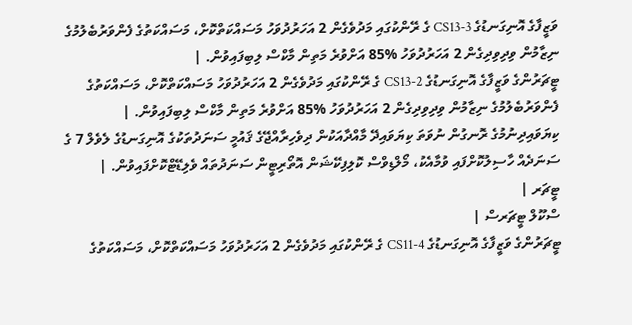ވަޒީފާގެ އޮނިގަނޑުގެ 3-CS13 ގެ ރޭންކުގައި މަދުވެގެން 2 އަހަރުދުވަހު މަސައްކަތްކޮށް، މަސައްކަތުގެ ފެންވަރުބެލުމުގެ ނިޒާމުން ވިދިވިދިގެން 2 އަހަރުދުވަހު %85 އަށްވުރެ މަތިން މާކްސް ލިބިފައިވުން. |
ޓީޗަރުންގެ ވަޒީފާގެ އޮނިގަނޑުގެ 2-CS13 ގެ ރޭންކުގައި މަދުވެގެން 2 އަހަރުދުވަހު މަސައްކަތްކޮށް، މަސައްކަތުގެ ފެންވަރުބެލުމުގެ ނިޒާމުން ވިދިވިދިގެން 2 އަހަރުދުވަހު %85 އަށްވުރެ މަތިން މާކްސް ލިބިފައިވުން. |
ކިޔަވައިދިނުމުގެ ރޮނގުން ނުވަތަ ކިޔަވައިދޭ މާއްދާއަކުން ދިވެހިރާއްޖޭގެ ޤައުމީ ސަނަދުތަކުގެ އޮނިގަނޑުގެ ލެވެލް 7 ގެ ސަނަދެއް ހާސިލުކޮށްފައި ވުމާއެކު، މޯލްޑިވްސް ކޮލިފިކޭޝަން އޮތޯރިޓީން ސަނަދުތައް ވެލިޑޭޓްކޮށްފައިވުން. |
ޓީޗަރ |
ސްކޫލް ޓީޗަރސް |
ޓީޗަރުންގެ ވަޒީފާގެ އޮނިގަނޑުގެ 4-CS11 ގެ ރޭންކުގައި މަދުވެގެން 2 އަހަރުދުވަހު މަސައްކަތްކޮށް، މަސައްކަތުގެ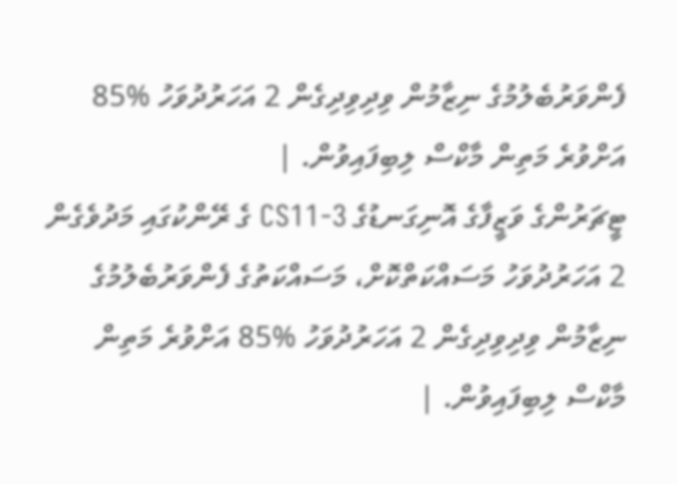ފެންވަރުބެލުމުގެ ނިޒާމުން ވިދިވިދިގެން 2 އަހަރުދުވަހު %85 އަށްވުރެ މަތިން މާކްސް ލިބިފައިވުން. |
ޓީޗަރުންގެ ވަޒީފާގެ އޮނިގަނޑުގެ CS11-3 ގެ ރޭންކުގައި މަދުވެގެން 2 އަހަރުދުވަހު މަސައްކަތްކޮށް، މަސައްކަތުގެ ފެންވަރުބެލުމުގެ ނިޒާމުން ވިދިވިދިގެން 2 އަހަރުދުވަހު %85 އަށްވުރެ މަތިން މާކްސް ލިބިފައިވުން. |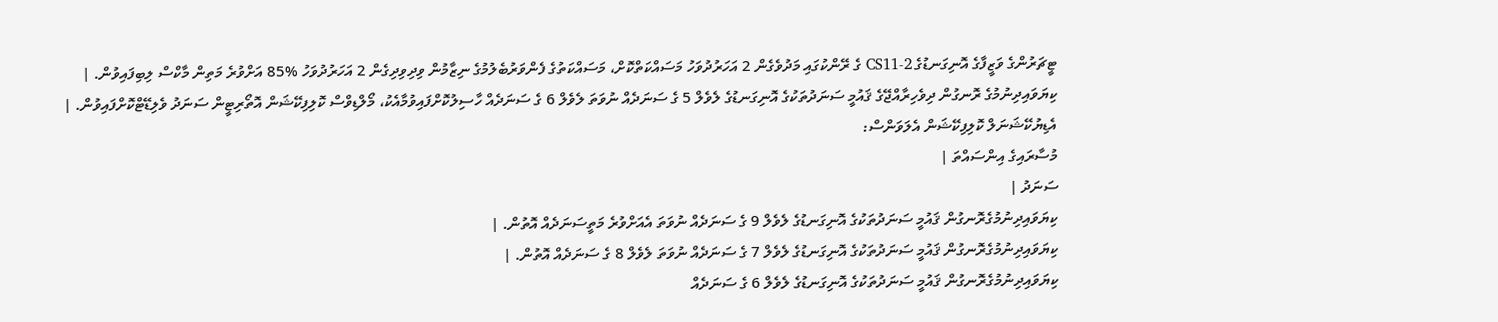ޓީޗަރުންގެ ވަޒީފާގެ އޮނިގަނޑުގެ 2-CS11 ގެ ރޭންކުގައި މަދުވެގެން 2 އަހަރުދުވަހު މަސައްކަތްކޮށް، މަސައްކަތުގެ ފެންވަރުބެލުމުގެ ނިޒާމުން ވިދިވިދިގެން 2 އަހަރުދުވަހު %85 އަށްވުރެ މަތިން މާކްސް ލިބިފައިވުން. |
ކިޔަވައިދިނުމުގެ ރޮނގުން ދިވެހިރާއްޖޭގެ ޤައުމީ ސަނަދުތަކުގެ އޮނިގަނޑުގެ ލެވެލް 5 ގެ ސަނަދެއް ނުވަތަ ލެވެލް 6 ގެ ސަނަދެއް ހާސިލުކޮށްފައިވުމާއެކު، މޯލްޑިވްސް ކޮލިފިކޭޝަން އޮތޯރިޓީން ސަނަދު ވެލިޑޭޓްކޮށްފައިވުން. |
އެޑިޔުކޭޝަނަލް ކޮލިފިކޭޝަން އެލަވަންސް:
މުސާރައިގެ އިންސައްތަ |
ސަނަދު |
ކިޔަވައިދިނުމުގެރޮނގުން ޤައުމީ ސަނަދުތަކުގެ އޮނިގަނޑުގެ ލެވެލް 9 ގެ ސަނަދެއް ނުވަތަ އެއަށްވުރެ މަތީސަނަދެއް އޮތުން. |
ކިޔަވައިދިނުމުގެރޮނގުން ޤައުމީ ސަނަދުތަކުގެ އޮނިގަނޑުގެ ލެވެލް 7 ގެ ސަނަދެއް ނުވަތަ ލެވެލް 8 ގެ ސަނަދެއް އޮތުން. |
ކިޔަވައިދިނުމުގެރޮނގުން ޤައުމީ ސަނަދުތަކުގެ އޮނިގަނޑުގެ ލެވެލް 6 ގެ ސަނަދެއް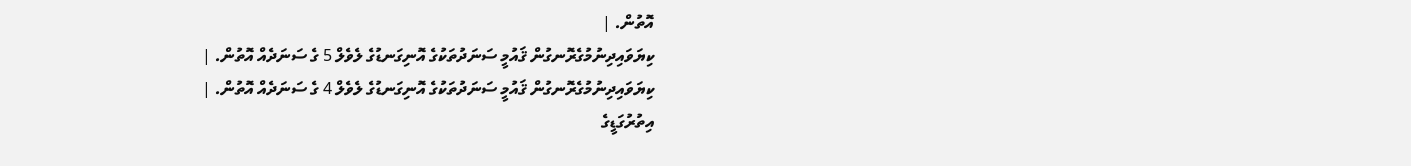އޮތުން. |
ކިޔަވައިދިނުމުގެރޮނގުން ޤައުމީ ސަނަދުތަކުގެ އޮނިގަނޑުގެ ލެވެލް 5 ގެ ސަނަދެއް އޮތުން. |
ކިޔަވައިދިނުމުގެރޮނގުން ޤައުމީ ސަނަދުތަކުގެ އޮނިގަނޑުގެ ލެވެލް 4 ގެ ސަނަދެއް އޮތުން. |
އިތުރުގަޑީގެ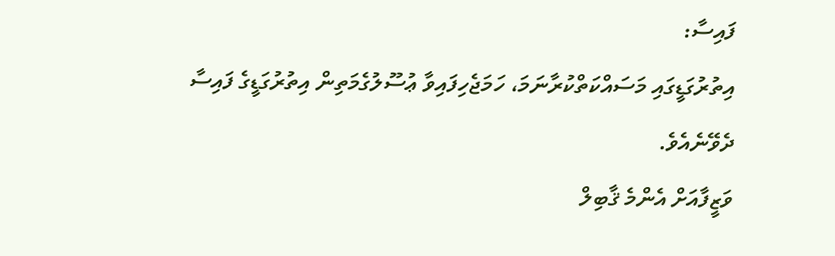ފައިސާ:
އިތުރުގަޑީގައި މަސައްކަތްކުރާނަމަ، ހަމަޖެހިފައިވާ ޢުސޫލުގެމަތިން އިތުރުގަޑީގެ ފައިސާ ދެވޭނެއެވެ.
ވަޒީފާއަށް އެންމެ ޤާބިލް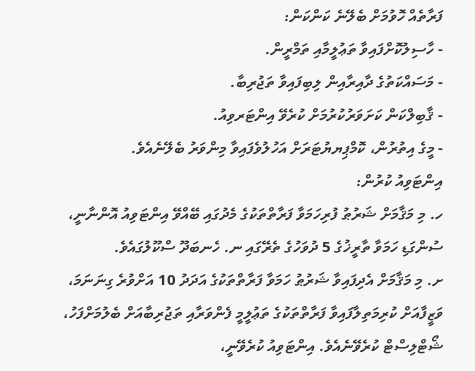ފަރާތެއް ހޮވުމަށް ބެލޭނެ ކަންކަން:
- ހާސިލުކޮށްފައިވާ ތަޢުލީމާއި ތަމްރީން.
- މަސައްކަތުގެ ދާއިރާއިން ލިބިފައިވާ ތަޖުރިބާ.
- ޤާބިލްކަން ކަށަވަރުކުރުމަށް ކުރެވޭ އިންޓަރވިއު.
- މީގެ އިތުރުން، ކޮމްޕިޔޔުޓަރަށް އަހުލުވެފައިވާ މިންވަރު ބެލޭނެއެވެ.
އިންޓަވިއު ކުރުން:
ހ. މި މަޤާމަށް ޝަރުޠު ފުރިހަމަވާ ފަރާތްތަކުގެ މެދުގައި ބޭއްވޭ އިންޓަވިއު އޮންނާނީ، ސުންގަޑި ހަމަވާ ތާރީޚުގެ 5 ދުވަހުގެ ތެރޭގައި ނ. ހެނބަދޫ ސްކޫލުގައެވެ.
ށ. މި މަޤާމަށް އެދިފައިވާ ޝަރުޠު ހަމަވާ ފަރާތްތަކުގެ އަދަދު 10 އަށްވުރެ ގިނަނަމަ، ވަޒީފާއަށް ކުރިމަތިލާފައިވާ ފަރާތްތަކުގެ ތަޢުލީމީ ފެންވަރާއި ތަޖުރިބާއަށް ބެލުމަށްފަހު، ޝޯޓްލިސްޓް ކުރެވޭނެއެވެ. އިންޓަވިއު ކުރެވޭނީ،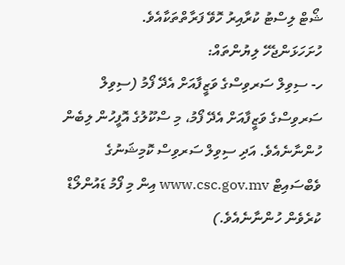ޝޯޓް ލިސްޓު ކުރާއިރު ހޮވޭ ފަރާތްތަކާއެވެ.
ހުށަހަޅަންޖެހޭ ލިޔުންތައް:
ހ- ސިވިލް ސަރވިސްގެ ވަޒީފާއަށް އެދޭ ފޯމު (ސިވިލް ސަރވިސްގެ ވަޒީފާއަށް އެދޭ ފޯމު، މި ސްކޫލުގެ އޮފީހުން ލިބެން ހުންނާނެއެވެ. އަދި ސިވިލް ސަރވިސް ކޮމިޝަނުގެ ވެބްސައިޓް www.csc.gov.mv އިން މި ފޯމު ޑައުންލޯޑް ކުރެވެން ހުންނާނެއެވެ.)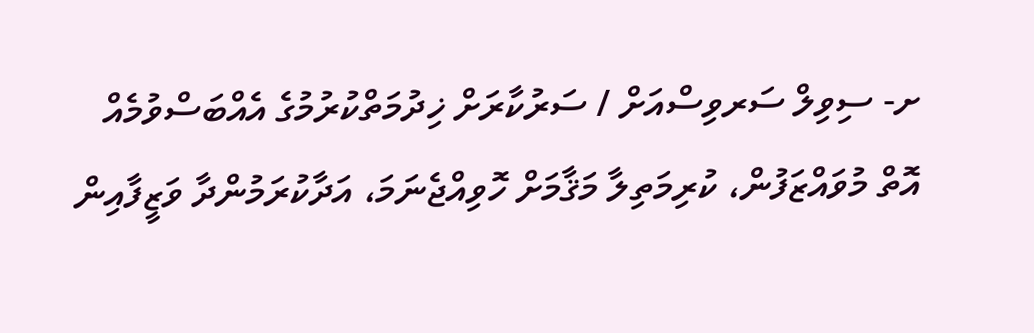ށ- ސިވިލް ސަރވިސްއަށް / ސަރުކާރަށް ޚިދުމަތްކުރުމުގެ އެއްބަސްވުމެއް އޮތް މުވައްޒަފުން، ކުރިމަތިލާ މަޤާމަށް ހޮވިއްޖެނަމަ، އަދާކުރަމުންދާ ވަޒީފާއިން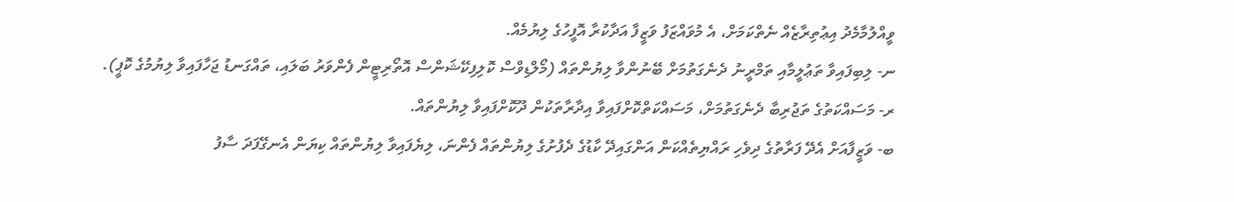ވީއްލުމާމެދު އިޢުތިރާޒެއް ނެތްކަމަށް، އެ މުވައްޒަފު ވަޒީފާ އަދާކުރާ އޮފީހުގެ ލިޔުމެއް.
ނ- ލިބިފައިވާ ތަޢުލީމާއި ތަމްރީނު ދެނެގަތުމަށް ބޭނުންވާ ލިޔުންތައް (މޯލްޑިވްސް ކޮލިފިކޭޝަންސް އޮތޯރިޓީން ފެންވަރު ބަލައި، ތައްގަނޑު ޖަހާފައިވާ ލިޔުމުގެ ކޮޕީ).
ރ- މަސައްކަތުގެ ތަޖުރިބާ ދެނެގަތުމަށް، މަސައްކަތްކޮށްފައިވާ އިދާރާތަކުން ދޫކޮށްފައިވާ ލިޔުންތައް.
ބ- ވަޒީފާއަށް އެދޭ ފަރާތުގެ ދިވެހި ރައްޔިތެއްކަން އަންގައިދޭ ކާޑުގެ ދެފުށުގެ ލިޔުންތައް ފެންނަ، ލިޔެފައިވާ ލިޔުންތައް ކިޔަން އެނގޭފަދަ ސާފު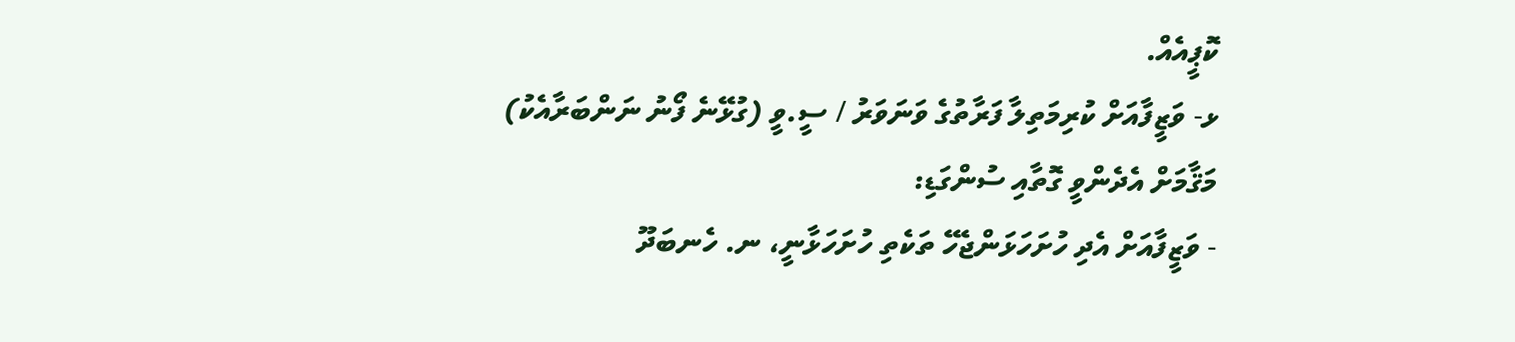ކޮޕީއެއް.
ޅ- ވަޒީފާއަށް ކުރިމަތިލާ ފަރާތުގެ ވަނަވަރު / ސީ.ވީ (ގުޅޭނެ ފޯނު ނަންބަރާއެކު)
މަޤާމަށް އެދެންވީ ގޮތާއި ސުންގަޑި:
- ވަޒީފާއަށް އެދި ހުށަހަޅަންޖެހޭ ތަކެތި ހުށަހަޅާނީ، ނ. ހެނބަދޫ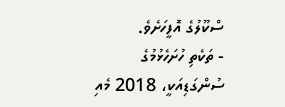ސްކޫލުގެ އޮފީހަށެވެ.
- ތަކެތި ހުށަހެޅުމުގެ ސުންގަޑިއަކީ، 2018 މެއި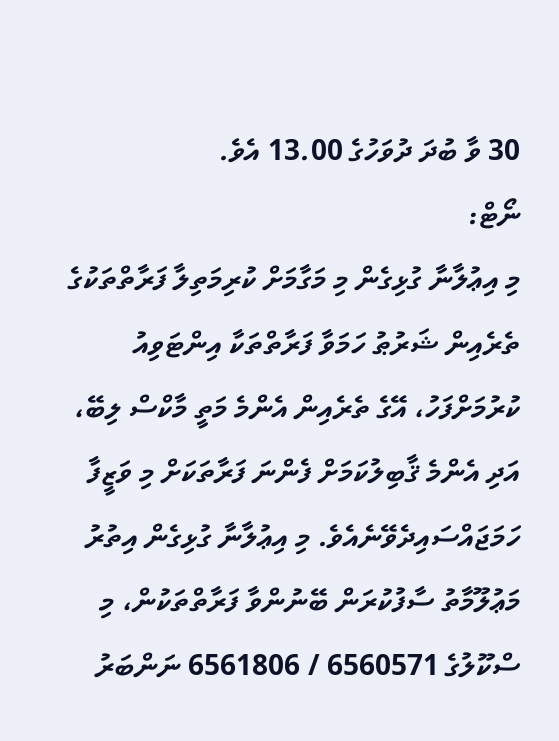30 ވާ ބުދަ ދުވަހުގެ 13.00 އެވެ.
ނޯޓް:
މި އިޢުލާނާ ގުޅިގެން މި މަގާމަށް ކުރިމަތިލާ ފަރާތްތަކުގެ ތެރެއިން ޝަރުޠު ހަމަވާ ފަރާތްތަކާ އިންޓަވިއު ކުރުމަށްފަހު، އޭގެ ތެރެއިން އެންމެ މަތީ މާކްސް ލިބޭ، އަދި އެންމެ ޤާބިލުކަމަށް ފެންނަ ފަރާތަކަށް މި ވަޒީފާ ހަމަޖައްސައިދެވޭނެއެވެ. މި އިޢުލާނާ ގުޅިގެން އިތުރު މަޢުލޫމާތު ސާފުކުރަން ބޭނުންވާ ފަރާތްތަކުން، މި ސްކޫލުގެ 6560571 / 6561806 ނަންބަރު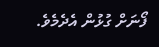ފޯނަށް ގުޅުން އެދެމެވެ.